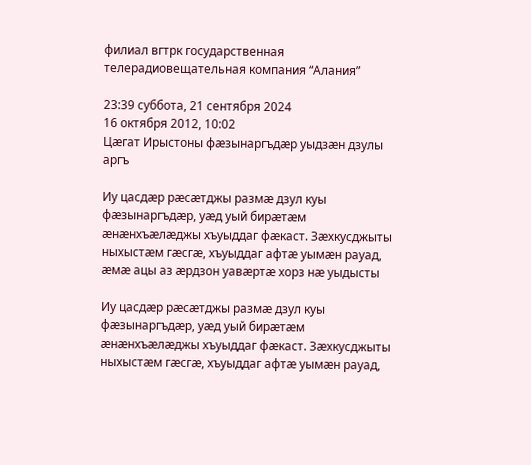филиал вгтрк государственная телерадиовещательная компания “Алания”

23:39 суббота, 21 сентября 2024
16 октября 2012, 10:02
Цæгат Ирыстоны фæзынаргъдæр уыдзæн дзулы аргъ

Иу цасдæр рæсæтджы размæ дзул куы фæзынаргъдæр, уæд уый бирæтæм æнæнхъæлæджы хъуыддаг фæкаст. Зæхкусджыты ныхыстæм гæсгæ, хъуыддаг афтæ уымæн рауад, æмæ ацы аз æрдзон уавæртæ хорз нæ уыдысты

Иу цасдæр рæсæтджы размæ дзул куы
фæзынаргъдæр, уæд уый бирæтæм æнæнхъæлæджы хъуыддаг фæкаст. Зæхкусджыты
ныхыстæм гæсгæ, хъуыддаг афтæ уымæн рауад,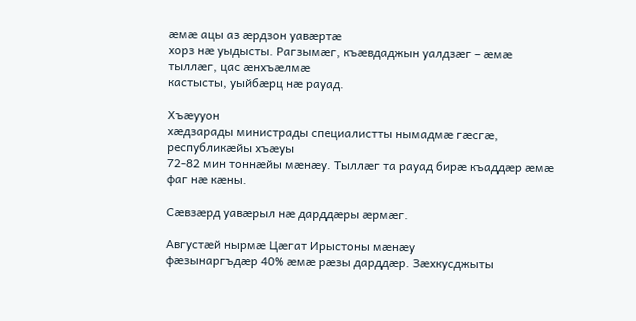æмæ ацы аз æрдзон уавæртæ
хорз нæ уыдысты. Рагзымæг, къæвдаджын уалдзæг – æмæ тыллæг, цас æнхъæлмæ
кастысты, уыйбæрц нæ рауад.

Хъæууон
хæдзарады министрады специалистты нымадмæ гæсгæ, республикæйы хъæуы
72-82 мин тоннæйы мæнæу. Тыллæг та рауад бирæ къаддæр æмæ фаг нæ кæны.

Сæвзæрд уавæрыл нæ дарддæры æрмæг.

Августæй нырмæ Цæгат Ирыстоны мæнæу
фæзынаргъдæр 40% æмæ рæзы дарддæр. Зæхкусджыты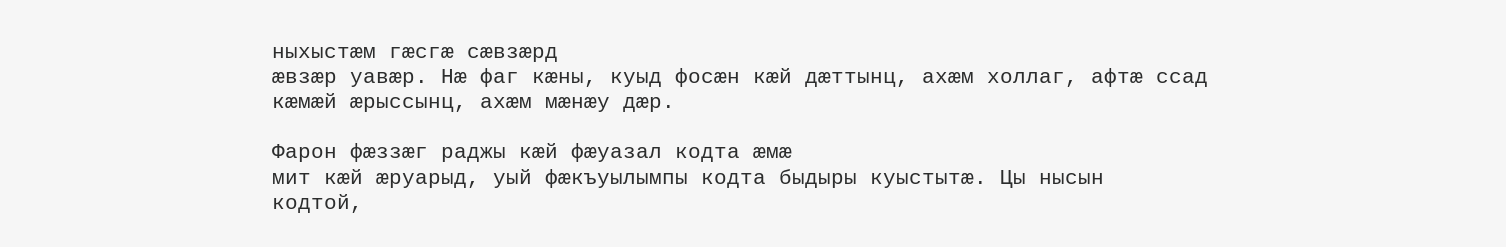ныхыстæм гæсгæ сæвзæрд
æвзæр уавæр. Нæ фаг кæны, куыд фосæн кæй дæттынц, ахæм холлаг, афтæ ссад
кæмæй æрыссынц, ахæм мæнæу дæр.

Фарон фæззæг раджы кæй фæуазал кодта æмæ
мит кæй æруарыд, уый фæкъуылымпы кодта быдыры куыстытæ. Цы нысын
кодтой,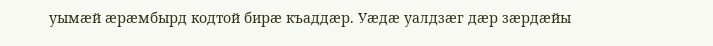уымæй æрæмбырд кодтой бирæ къаддæр. Уæдæ уалдзæг дæр зæрдæйы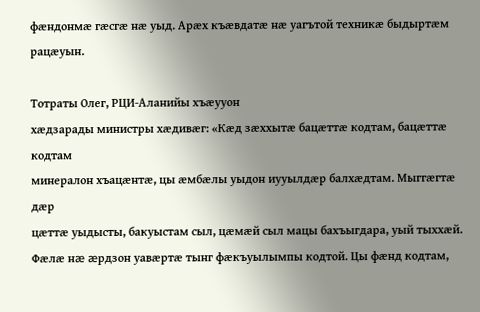фæндонмæ гæсгæ нæ уыд. Арæх къæвдатæ нæ уагътой техникæ быдыртæм
рацæуын.

Тотраты Олег, РЦИ-Аланийы хъæууон
хæдзарады министры хæдивæг: «Кæд зæххытæ бацæттæ кодтам, бацæттæ кодтам
минералон хъацæнтæ, цы æмбæлы уыдон иууылдæр балхæдтам. Мыггæгтæ дæр
цæттæ уыдысты, бакуыстам сыл, цæмæй сыл мацы бахъыгдара, уый тыххæй.
Фæлæ нæ æрдзон уавæртæ тынг фæкъуылымпы кодтой. Цы фæнд кодтам,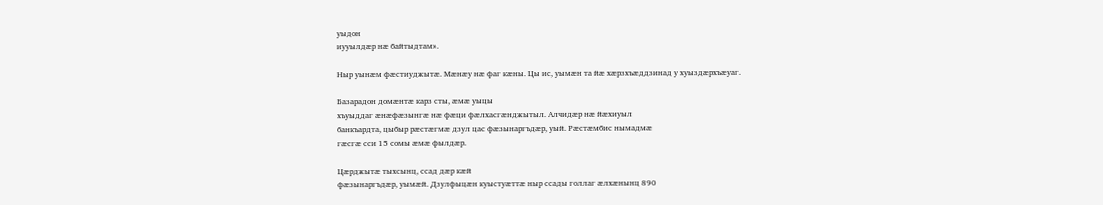уыдон
иууылдæр нæ байтыдтам».

Ныр уынæм фæстиуджытæ. Мæнæу нæ фаг кæны. Цы ис, уымæн та йæ хæрзхъæддзинад у хуыздæрхъæуаг.

Базарадон домæнтæ карз сты, æмæ уыцы
хъуыддаг æнæфæзынгæ нæ фæци фæлхасгæнджытыл. Алчидæр нæ йæхиуыл
банкъардта, цыбыр рæстæгмæ дзул цас фæзынаргъдæр, уый. Рæстæмбис нымадмæ
гæсгæ сси 15 сомы æмæ фылдæр.

Цæрджытæ тыхсынц, ссад дæр кæй
фæзынаргъдæр, уымæй. Дзулфыцæн куыстуæттæ ныр ссады голлаг æлхæнынц 890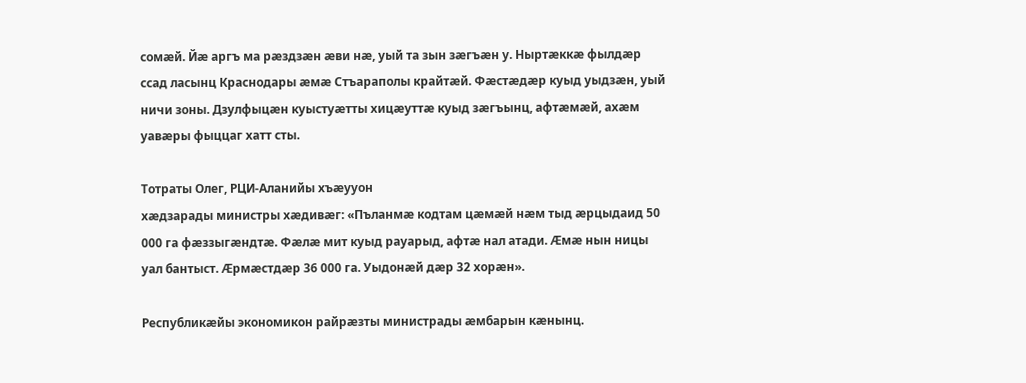сомæй. Йæ аргъ ма рæздзæн æви нæ, уый та зын зæгъæн у. Ныртæккæ фылдæр
ссад ласынц Краснодары æмæ Стъараполы крайтæй. Фæстæдæр куыд уыдзæн, уый
ничи зоны. Дзулфыцæн куыстуæтты хицæуттæ куыд зæгъынц, афтæмæй, ахæм
уавæры фыццаг хатт сты.

Тотраты Олег, РЦИ-Аланийы хъæууон
хæдзарады министры хæдивæг: «Пъланмæ кодтам цæмæй нæм тыд æрцыдаид 50
000 га фæззыгæндтæ. Фæлæ мит куыд рауарыд, афтæ нал атади. Æмæ нын ницы
уал бантыст. Æрмæстдæр 36 000 га. Уыдонæй дæр 32 хорæн».

Республикæйы экономикон райрæзты министрады æмбарын кæнынц.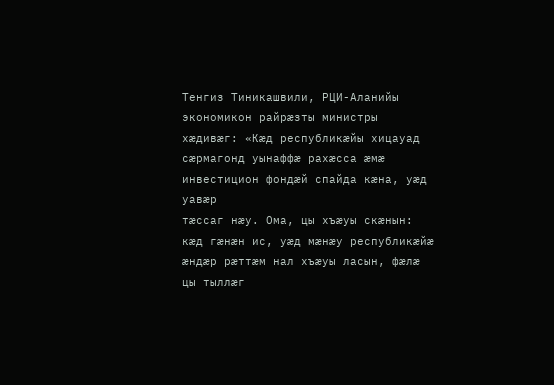Тенгиз Тиникашвили, РЦИ-Аланийы
экономикон райрæзты министры хæдивæг: «Кæд республикæйы хицауад
сæрмагонд уынаффæ рахæсса æмæ инвестицион фондæй спайда кæна, уæд уавæр
тæссаг нæу. Ома, цы хъæуы скæнын: кæд гæнæн ис, уæд мæнæу республикæйæ
æндæр рæттæм нал хъæуы ласын, фæлæ цы тыллæг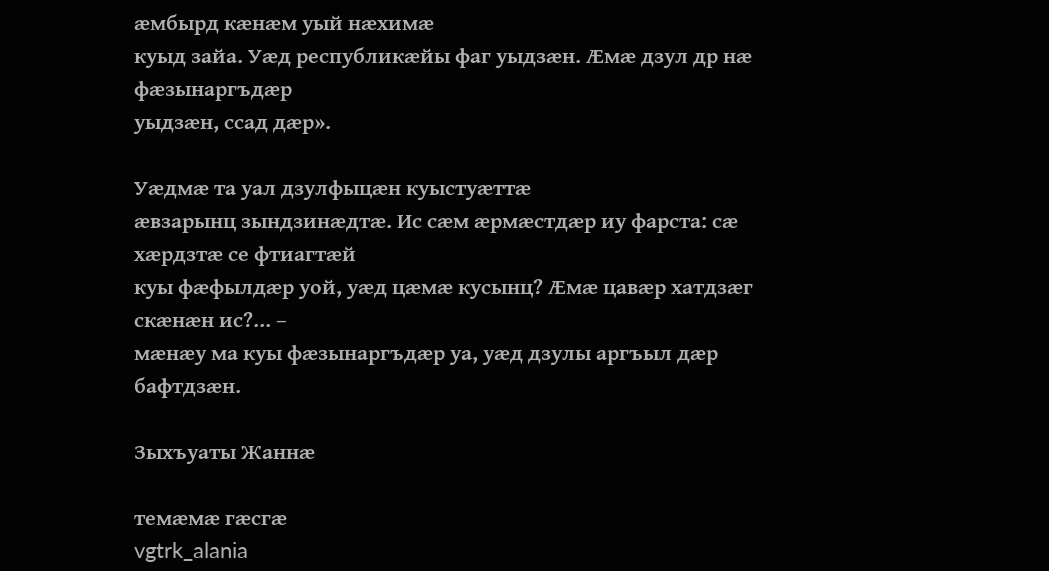æмбырд кæнæм уый нæхимæ
куыд зайа. Уæд республикæйы фаг уыдзæн. Æмæ дзул др нæ фæзынаргъдæр
уыдзæн, ссад дæр».

Уæдмæ та уал дзулфыцæн куыстуæттæ
æвзарынц зындзинæдтæ. Ис сæм æрмæстдæр иу фарста: сæ хæрдзтæ се фтиагтæй
куы фæфылдæр уой, уæд цæмæ кусынц? Æмæ цавæр хатдзæг скæнæн ис?… –
мæнæу ма куы фæзынаргъдæр уа, уæд дзулы аргъыл дæр бафтдзæн.

Зыхъуаты Жаннæ

темæмæ гæсгæ
vgtrk_alania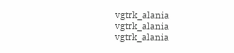vgtrk_alania
vgtrk_alania
vgtrk_alania